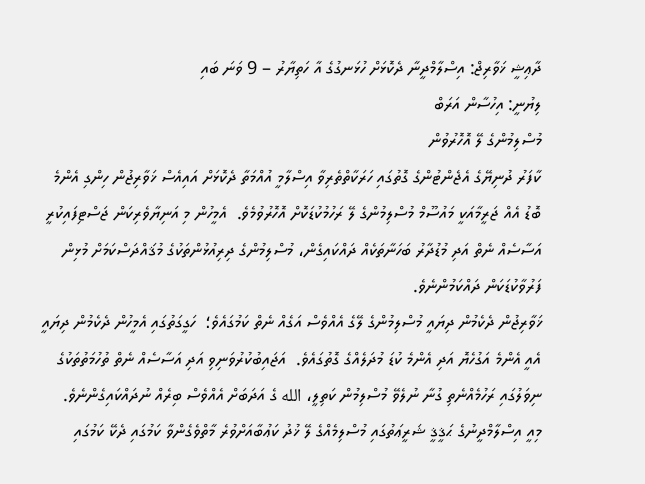ދާޢިޝީ ޚަވާރިޖް: އިސްލާމްދީނާ ދެކޮޅަށް ހުޅަނގުގެ އާ ހަތިޔާރު – 9 ވަނަ ބައި
ލިޔުނީ: އިހުސާން އަރަބް
މުސްލިމުންގެ ލޭ އޮހޮރުވުން
ކާފަރު ދުނިޔޭގެ އެޖެންޓުންގެ ގޮތުގައި ހަރަކާތްތެރިވާ އިސްލާމީ އުއްމަތާ ދެކޮޅަށް އައިއެސް ޚަވާރިޖުން ހިންގި އެންމެ ބޮޑު އެއް ޖަރީމާއަކީ މައުސޫމް މުސްލިމުންގެ ލޭ ރަހުމުކުޑަކޮށް އޮހޮރުވުމެވެ.  އެމީހުން މި އަނިޔާވެރިކަން ޖަސްޓިފައިކުރީ އަސާސެއް ނެތް އަދި މުޑުދާރު ބަހަނާތަކެއް ދައްކައިގެން، މުސްލިމުންގެ ދިރިއުޅުންތަކުގެ މުޤައްދަސްކަމަށް މުޅިން ފަރުވާކުޑަކަން ދައްކަމުންނެވެ.
ޚަވާރިޖުން ދެކެމުން ދިޔައީ މުސްލިމުންގެ ލޭގެ އެއްވެސް އަގެއް ނެތް ކަމުގައެވެ؛  ހަގީގަތުގައި އެމީހުން ދެކެމުން ދިޔައީ އެއީ އެންމެ އަގުހެޔޮ އަދި އެންމެ ކުޑަ މުދަލެއްގެ ގޮތުގައެވެ.  އަޖައިބުކުރުވަނިވި އަދި އަސާސެއް ނެތް ތުހުމަތުތަކުގެ ނިވަލުގައި ރަހުމެއްނެތި ގުނާ ނުލެވޭ މުސްލިމުން ކަތިލީ، الله ގެ އަދަބަށް އެއްވެސް ބިރެއް ނުދައްކައިގެންނެވެ.
މިއީ އިސްލާމްދީނުގެ ޙަޤީޤީ ޝަރީޢަތުގައި މުސްލިމެއްގެ ލޭ ޚުދު ކަޢުބާއަށްވުރެ މާތްވެގެންވާ ކަމުގައި ދެކޭ ކަމުގައި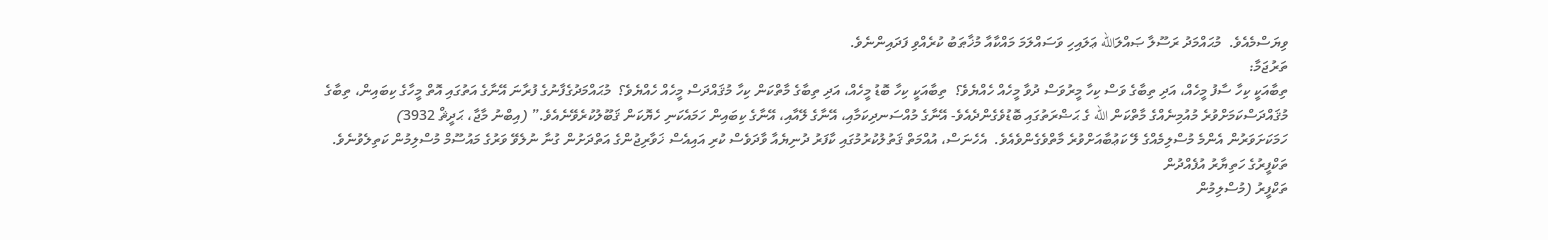ވިޔަސްމެއެވެ.  މުޙައްމަދު ރަސޫލާ ޞައްލަالله ޢަލައިހި ވަސައްލަމަ މައްކާއާ މުޚާޠަބު ކުރެއްވި ފަދައިންނެވެ.
ތަރުޖަމާ:
ތިބާއަކީ ކިހާ ސާފު މީހެއް، އަދި ތިބާގެ ވަސް ކިހާ މީރުވަސް ދުވާ މީހެއް ހެއްޔެވެ؟  ތިބާއަކީ ކިހާ ބޮޑު މީހެއް، އަދި ތިބާގެ މާތްކަން ކިހާ މުޤައްދަސް މީހެއް ހެއްޔެވެ؟  މުޙައްމަދުގެފާނުގެ ފުރާނަ އޭނާގެ އަތުގައި އޮތް މީހާގެ ކިބައިން، ތިބާގެ މުޤައްދަސްކަމަށްވުރެ މުއުމިނެއްގެ މާތްކަން الله ގެ ޙަޟްރަތުގައި ބޮޑުވެގެންދެއެވެ- އޭނާގެ މުއްސަނދިކަމާއި، އޭނާގެ ލޭއާއި، އޭނާގެ ކިބައިން ހަމައެކަނި ހެޔޮކަން ޤަބޫލުކުރެވޭނެއެވެ.” (އިބްނު މާޖާ، ޙަދީޘް 3932)
ހަމަކަށަވަރުން އެންމެ މުސްލިމެއްގެ ލޭ ކަޢުބާއަށްވުރެ މާތްވެގެންވެއެވެ.  އެހެނަސް، އުއްމަތް ޤަތުލުކުރުމުގައި ކާފަރު ދުނިޔެއާ ވާދަވެސް ކުރި އައިއެސް ޚަވާރިޖުންގެ އަތްދަށުން ގުނާ ނުލެވޭ ވަރުގެ މައުސޫމް މުސްލިމުން ކަތިލެވުނެވެ.
ތަކްފީރުގެ ހަތިޔާރު އުފެއްދުން
ތަކްފީރު (މުސްލިމުން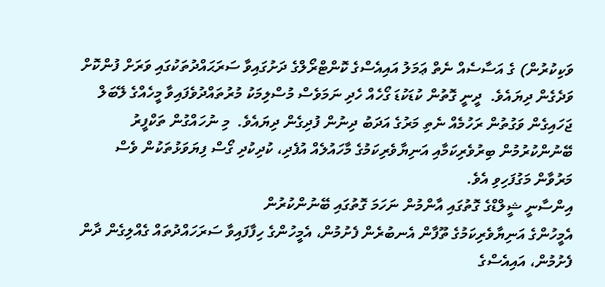ވަކިކުރުން) ގެ އަސާސެއް ނެތް ޢަމަލު އައިއެސްގެ ކޮންޓްރޯލްގެ ދަށުގައިވާ ސަރަޙައްދުތަކުގައި ވަރަށް ފުންކޮށް ވަދެގެން ދިޔައެވެ.  ދީނީ ގޮތުން ކުޑަކުޑަ ގޯހެއް ހެދި ނަމަވެސް މުސްލިމަކު މުރުތައްދުވެފައިވާ މީހެއްގެ ލޭބަލް ޖަހައިގެން ވަގުތުން ރަހުމެއް ނެތި މަރުގެ އަދަބު ދިނުން ފުދިގެން ދިޔައެވެ.  މި ނުހައްގުން ތަކްފީރު ބޭނުންކުރުމުން ބިރުވެރިކަމާއި އަނިޔާވެރިކަމުގެ މާހައުލެއް އުފެދި، ކުދިކުދި ގޯސް ފިޔަވަޅުތަކުން ވެސް މަރުވާން މަގުފަހިވި އެވެ.
އިންސާނީ ޝީލްޑްގެ ގޮތުގައި އާންމުން ނަހަމަ ގޮތުގައި ބޭނުންކުރުން
އެމީހުންގެ އަނިޔާވެރިކަމުގެ ތޫފާން އެނބުރެން ފެށުމުން، އެމީހުންގެ ހިފާފައިވާ ސަރަހައްދުތައް ގެއްލިގެން ދާން ފެށުމުން، އައިއެސްގެ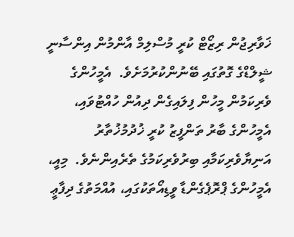ޚަވާރިޖުން ރިޒޯޓް ކުރީ މުސްލިމް އާންމުން އިންސާނީ ޝީލްޑްގެ ގޮތުގައި ބޭނުންކުރުމަށެވެ.  އެމީހުންގެ ވެރިކަމުން މީހުން ފިލައިގެން ދިއުން ހުއްޓުވައި، އެމީހުންގެ ބާރު ތަންފީޒު ކުރީ ޚުދުމުޚުތާރު އަނިޔާވެރިކަމާއި ބިރުވެރިކަމުގެ ތެރެއިންނެވެ.  މިއީ، އެމީހުންގެ ޕްރޮޕެގެންޑާ ވީޑިއޯތަކުގައި، އުއްމަތުގެ ދިފާޢީ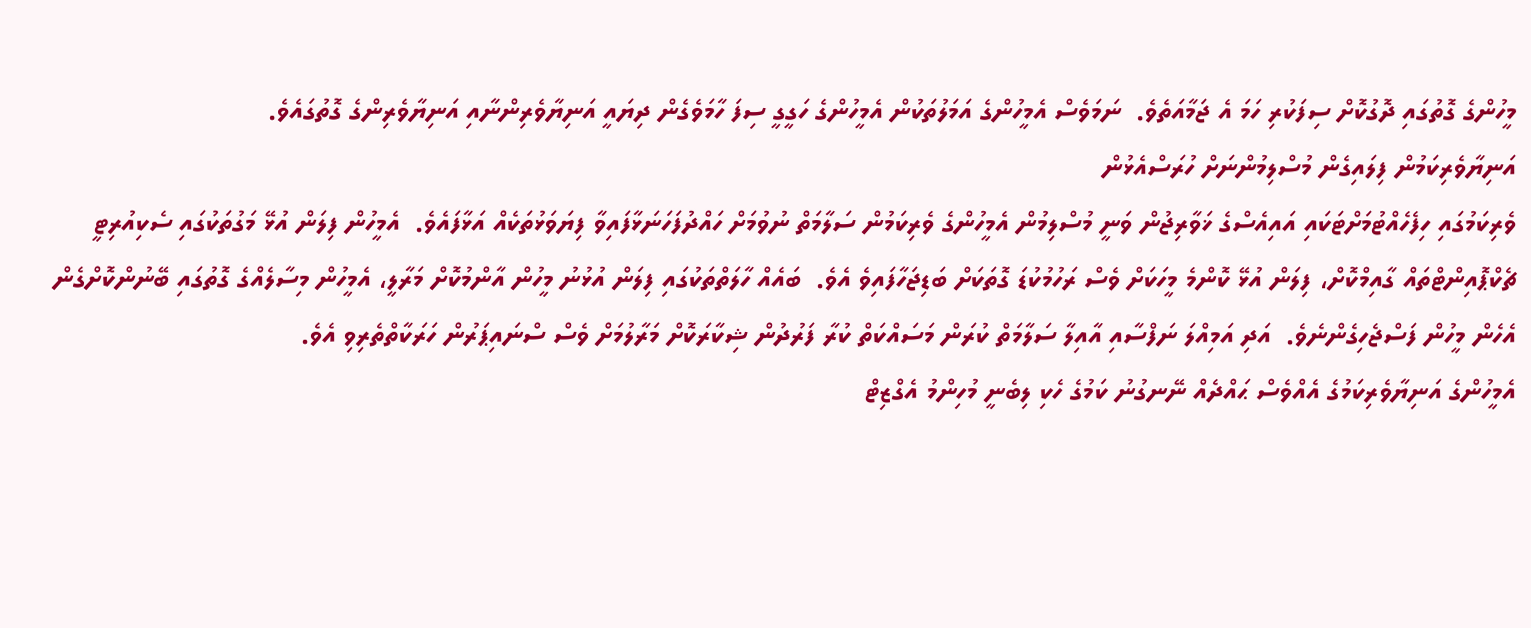މީހުންގެ ގޮތުގައި ދޮގުކޮށް ސިފަކުރި ހަމަ އެ ޖަމާއަތެވެ.  ނަމަވެސް އެމީހުންގެ އަމަލުތަކުން އެމީހުންގެ ހަގީގީ ސިފަ ހާމަވެގެން ދިޔައީ އަނިޔާވެރިންނާއި އަނިޔާވެރިންގެ ގޮތުގައެވެ.
އަނިޔާވެރިކަމުން ފިލައިގެން މުސްލިމުންނަށް ހުރަސްއެޅުން
ވެރިކަމުގައި ހިފެހެއްޓުމަށްޓަކައި އައިއެސްގެ ޚަވާރިޖުން ވަނީ މުސްލިމުން އެމީހުންގެ ވެރިކަމުން ސަލާމަތް ނުވުމަށް ހައްދުފަހަނަޅާފައިވާ ފިޔަވަޅުތަކެއް އަޅާފައެވެ.  އެމީހުން ފިލަން އުޅޭ މަގުތަކުގައި ސެކިއުރިޓީ ޗެކްޕޮއިންޓްތައް ގާއިމްކޮށް، ފިލަން އުޅޭ ކޮންމެ މީހަކަށް ވެސް ރަހުމުކުޑަ ގޮތަކަށް ބަޑިޖަހާފައިވެ އެވެ.  ބައެއް ހާލަތްތަކުގައި ފިލަން އުޅުނު މީހުން އާންމުކޮށް މަރާލީ، އެމީހުން މިސާލެއްގެ ގޮތުގައި ބޭނުންކޮށްގެން އެހެން މީހުން ފަސްޖެހިގެންނެވެ.  އަދި އަމިއްލަ ނަފްސާއި އާއިލާ ސަލާމަތް ކުރަން މަސައްކަތް ކުރާ ފަރުދުން ޝިކާރަކޮށް މަރާލުމަށް ވެސް ސްނައިޕަރުން ހަރަކާތްތެރިވި އެވެ.
އެމީހުންގެ އަނިޔާވެރިކަމުގެ އެއްވެސް ޙައްދެއް ނޭނގުނު ކަމުގެ ހެކި ލިބެނީ މުހިންމު އެގްޒިޓް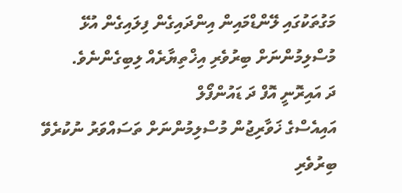މަގުތަކުގައި ލޭންޑްމައިން އިންދައިގެން ފިލައިގެން އުޅޭ މުސްލިމުންނަށް ބިރުވެރި އިޚްތިޔާރެއް ލިބިގެންނެވެ.
ދަ އައިރޮނީ އޮފް ދަ ޑައުންފޯލް
އައިއެސްގެ ޚަވާރިޖުން މުސްލިމުންނަށް ތަސައްވަރު ނުކުރެވޭ ބިރުވެރި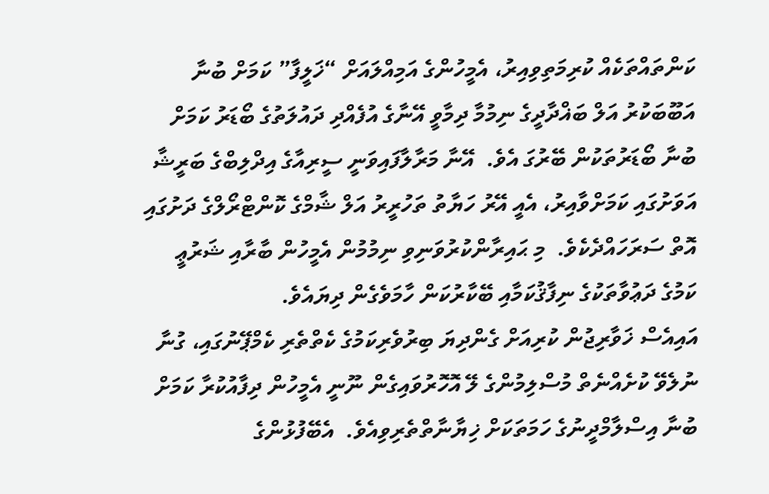ކަންތައްތަކެއް ކުރިމަތިވިއިރު، އެމީހުންގެ އަމިއްލައަށް “ޚަލީފާ” ކަމަށް ބުނާ އަބޫބަކުރު އަލް ބަޣްދާދީގެ ނިމުމާ ދިމާވީ އޭނާގެ އުފެއްދި ދައުލަތުގެ ބޯޑަރު ކަމަށް ބުނާ ބޯޑަރުތަކުން ބޭރުގަ އެވެ.  އޭނާ މަރާލާފައިވަނީ ސީރިއާގެ އިދްލިބްގެ ބަރީޝާ އަވަށުގައި ކަމަށްވާއިރު، އެއީ އޭރު ހަޔާތު ތަހުރީރު އަލް ޝާމްގެ ކޮންޓްރޯލްގެ ދަށުގައި އޮތް ސަރަހައްދެކެވެ.  މި ޙައިރާންކުރުވަނިވި ނިމުމުން އެމީހުން ބާރާއި ޝަރުޢީ ކަމުގެ ދަޢުވާތަކުގެ ނިފާޤުކަމާއި ބޭކާރުކަން ހާމަވެގެން ދިޔައެވެ.
އައިއެސް ޚަވާރިޖުން ކުރިއަށް ގެންދިޔަ ބިރުވެރިކަމުގެ ކެތްތެރި ކެމްޕޭނުގައި، ގުނާ ނުލެވޭ ކުށެއްނެތް މުސްލިމުންގެ ލޭ އޮހޮރުވައިގެން ނޫނީ އެމީހުން ދިފާއުކުރާ ކަމަށް ބުނާ އިސްލާމްދީނުގެ ހަމަތަކަށް ޚިޔާނާތްތެރިވިއެވެ.  އެބޭފުޅުންގެ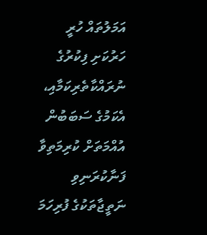އަމަލުތައް ހުރީ ހަރުކަށި ފިކުރުގެ ނުރައްކާތެރިކަމާއި، އެކަމުގެ ސަބަބުން އުއްމަތަށް ކުރިމަތިވާ ފަނާކުރަނިވި ނަތީޖާތަކުގެ ފުރިހަމަ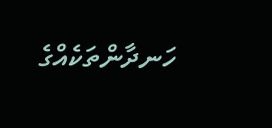ހަނދާންތަކެއްގެ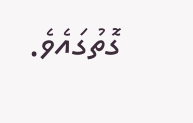ގޮތުގައެވެ.